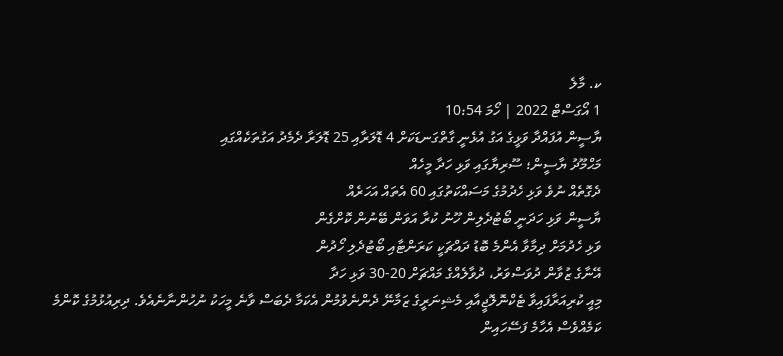ކ. މާލެ
1 އޯގަސްޓް 2022 | ހޯމަ 10:54
ޔާސީން އުފައްދާ ވަޅީގެ އަގު އުޅެނީ ގާތްގަނޑަކަށް 4 ޑޮލަރާއި 25 ޑޮލަރާ ދެމެދު އަގުތަކެއްގައި
މަޙްމޫދު ޔާސީން؛ ސޫރިޔާގައި ވަޅި ހަދާ މީހެއް
ދެގޮތެއް ނުވެ ވަޅި ހެދުމުގެ މަސައްކަތުގައި 60 އެތައް އަހަރެއް
ޔާސީން ވަޅި ހަދަނީ ބޯޓުދެލިން ހޫނު ކުރާ އަވަން ބޭނުން ކޮށްގެން
ވަޅި ހެދުމަށް ދިމާވާ އެންމެ ބޮޑު ދައްޗަކީ ކަރަންޓާއި ބޯޓުދެލި ހޯދުން
އޭނާގެ ޒުވާން ދުވަސްވަރު، ދުވާލެއްގެ މައްޗަށް 20-30 ވަޅި ހަދާ
މިއީ ކުރިއަރާފައިވާ ޓެކްނޮލޮޖީއާއި މެޝިނަރީގެ ޒަމާނޭ ދެންނެވުމުން އެކަމާ ދެބަސް ވާނެ މީހަކު ނުހުންނާނެއެވެ. ދިރިއުޅުމުގެ ކޮންމެ ކަމެއްވެސް އެހާމެ ފަސޭހައިން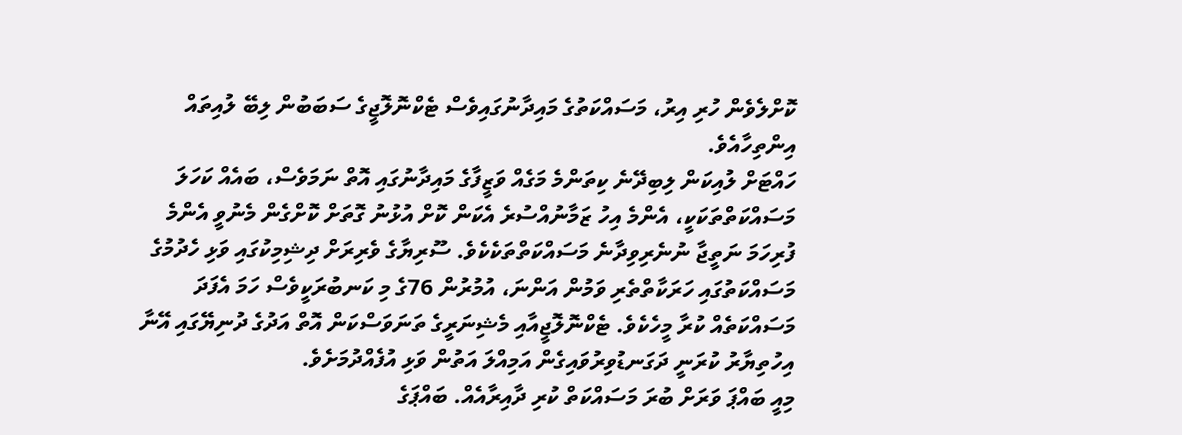ކޮށްލެވެން ހުރި އިރު، މަސައްކަތުގެ މައިދާނުގައިވެސް ޓެކްނޮލޮޖީގެ ސަބަބުން ލިބޭ ލުއިތައް އިންތިހާއެވެ.
ހައްޓަށް ލުއިކަން ލިބިދޭނެ ކިތަންމެ މަގެއް ވަޒީފާގެ މައިދާނުގައި އޮތް ނަމަވެސް، ބައެއް ކަހަލަ މަސައްކަތްތަކަކީ، އެންމެ އިހު ޒަމާނުއްސުރެ އެކަން ކޮށް އުޅުނު ގޮތަށް ކޮށްގެން މެނުވީ އެންމެ ފުރިހަމަ ނަތީޖާ ނުނެރިވިދާނެ މަސައްކަތްތަކެކެވެ. ސޫރިޔާގެ ވެރިރަށް ދިޝިމިކުގައި ވަޅި ހެދުމުގެ މަސައްކަތުގައި ހަރަކާތްތެރި ވަމުން އަންނަ، އުމުރުން 76ގެ މި ކަނބުރަކީވެސް ހަމަ އެފަދަ މަސައްކަތެއް ކުރާ މީހެކެވެ. ޓެކްނޮލޮޖީއާއި މެޝިނަރީގެ ތަނަވަސްކަން އޮތް އަދުގެ ދުނިޔޭގައި އޭނާ އިހުތިޔާރު ކުރަނީ ދަގަނޑުވިރުވައިގެން އަމިއްލަ އަތުން ވަޅި އުފެއްދުމަށެވެ.
މިއީ ބައްޕަ ވަރަށް ބުރަ މަސައްކަތް ކުރި ދާއިރާއެއް. ބައްޕަގެ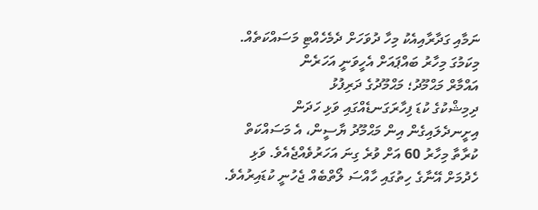ނަމާއި ގަދާރާއިއެކު މިހާ ދުވަހަށް ދެމެހެއްޓި މަސައްކަތެއް. މިކަމުގަ މިހާރު ބައްޕައަށް އެހީވަނީ އަހަރެން
އައްމާރް މަޙްމޫދު؛ މަޙްމޫދުގެ ދަރިފުޅު
ދިމިޝްކުގެ ކުޑަ ފިހާރަގަނޑެއްގައި ވަޅި ހަދަން އިށީނދެލައިގެން އިން މަޙްމޫދު ޔާސީން، އެ މަސައްކަތް ކުރާތާ މިހާރު 60 އަށް ވުރެ ގިނަ އަހަރުވެއްޖެއެވެ. ވަޅި ހެދުމަށް އޭނާގެ ހިތުގައި ހާއްސަ ލޯތްބެއް ޖެހުނީ ކުޑައިރުއެވެ.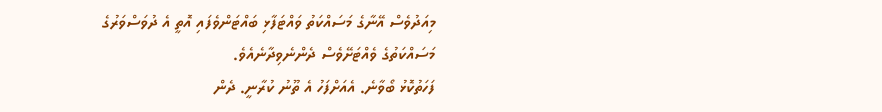މިއަދުވެސް އޭނާގެ މަސައްކަތު ވައްޓަފާޅި ބައްޓަންވެފައި އޮތީ އެ ދުވަސްވަރުގެ މަސައްކަތުގެ ވެއްޓަށޭވެސް ދެންނެވިދާނެއެވެ.
ފަހަތުކޮޅު ބޯވާނެ. އެއަށްފަހު އެ ތޫނު ކުރާނީ. ދެން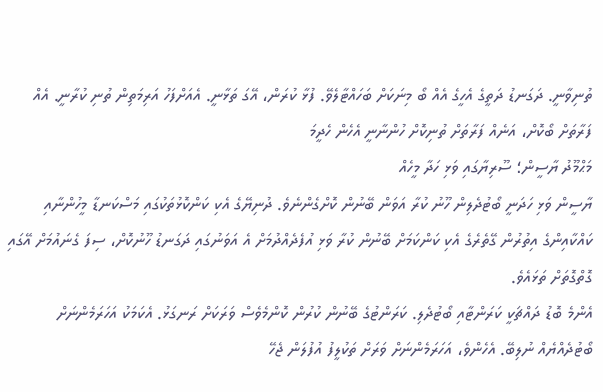ތުނިވާނީ. ދަގަނޑު ދަތީގެ އެހީގެ އެއް ބޯ މިނަކަށް ބަހައްޓާލެވޭ. ފުޅާ ކުރަން، އޭގަ ތަޅާނީ. އެއަށްފަހު އަރިމަތިން ތުނި ކުރާނީ. އެއް ފަރާތަށް ބޯކޮށް، އަނެއް ފަރާތަށް ތުނިކޮށް ހުންނާނީ އެހެން ހެދީމަ
މަޙްމޫދު ޔާސީން؛ ސޫރިޔާގައި ވަޅި ހަދާ މީހެއް
ޔާސީން ވަޅި ހަދަނީ ބޯޓުދެލިން ހޫނު ކުރާ އަވަން ބޭނުން ކޮށްގެންނެވެ. ދުނިޔޭގެ އެކި ކަންކޮޅުތަކުގައި މަސްކަނޑާ މީހުންނާއި ކައްކާއިންގެ އިތުރުން ގޭތެރެގެ އެކި ކަންކަމަށް ބޭނުން ކުރާ ވަޅި އުފެދެއްދުމަށް އެ އަވަނުގައި ދަގަނޑު ހޫނުކޮށް، ސިފަ ގެނައުމަށް އޭގައި ގޮތްގޮތަށް ތަޅައެވެ.
އެންމެ ބޮޑު ދައްޗަކީ ކަރަންޓާއި ބޯޓުދެލި. ކަރަންޓުގެ ބޭނުން ކުރުން ކޮންމެވެސް ވަރަކަށް ރަނގަޅު. އެކަމަކު އަހަރަމެންނަށް ބޯޓުދެއްޔެއް ނުލިބޭ. އެހެންވެ، އަހަރަމެންނަށް ވަރަށް ތަކުލީފު އުފުލަން ޖެހޭ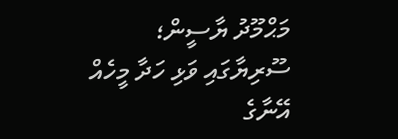މަޙްމޫދު ޔާސީން؛ ސޫރިޔާގައި ވަޅި ހަދާ މީހެއް
އޭނާގެ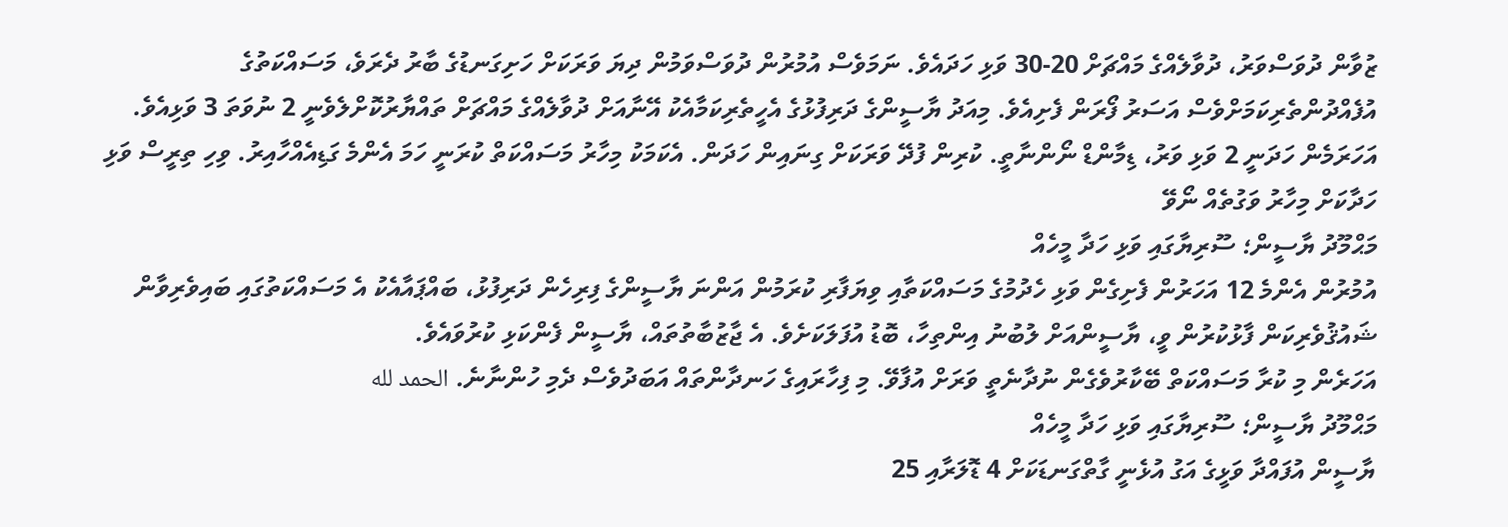ޒުވާން ދުވަސްވަރު، ދުވާލެއްގެ މައްޗަށް 20-30 ވަޅި ހަދައެވެ. ނަމަވެސް އުމުރުން ދުވަސްވަމުން ދިޔަ ވަރަކަށް ހަށިގަނޑުގެ ބާރު ދެރަވެ، މަސައްކަތުގެ އުފެއްދުންތެރިކަމަށްވެސް އަސަރު ފޯރަން ފެށިއެވެ. މިއަދު ޔާސީންގެ ދަރިފުޅުގެ އެހީތެރިކަމާއެކު އޭނާއަށް ދުވާލެއްގެ މައްޗަށް ތައްޔާރުކޮށްލެވެނީ 2 ނުވަތަ 3 ވަޅިއެވެ.
އަހަރަމެން ހަދަނީ 2 ވަޅި ވަރު، ޑިމާންޑް ނޯންނާތީ. ކުރިން ފުދޭ ވަރަކަށް ގިނައިން ހަދަން. އެކަމަކު މިހާރު މަސައްކަތް ކުރަނީ ހަމަ އެންމެ ގަޑިއެއްހާއިރު. ވިހި ތިރީސް ވަޅި ހަދާކަށް މިހާރު ވަގުތެއް ނޯވޭ
މަޙްމޫދު ޔާސީން؛ ސޫރިޔާގައި ވަޅި ހަދާ މީހެއް
އުމުރުން އެންމެ 12 އަހަރުން ފެށިގެން ވަޅި ހެދުމުގެ މަސައްކަތާއި ވިޔަފާރި ކުރަމުން އަންނަ ޔާސީންގެ ފިރިހެން ދަރިފުޅު، ބައްޕައާއެކު އެ މަސައްކަތުގައި ބައިވެރިވާން ޝައުޤުވެރިކަން ފާޅުކުރުން ވީ، ޔާސީންއަށް ލުބުނު އިންތިހާ، ބޮޑު އުފަލަކަށެވެ. އެ ޖާޒުބާތުތައް، ޔާސީން ފެންކަޅި ކުރުވައެވެ.
އަހަރެން މި ކުރާ މަސައްކަތް ބޭކާރުވެގެން ނުދާނެތީ ވަރަށް އުފާވޭ. މި ފިހާރައިގެ ހަނދާންތައް އަބަދުވެސް ދެމި ހުންނާނެ. الحمد لله
މަޙްމޫދު ޔާސީން؛ ސޫރިޔާގައި ވަޅި ހަދާ މީހެއް
ޔާސީން އުފައްދާ ވަޅީގެ އަގު އުޅެނީ ގާތްގަނޑަކަށް 4 ޑޮލަރާއި 25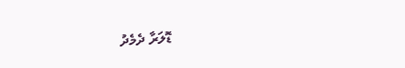ޑޮލަރާ ދެމެދު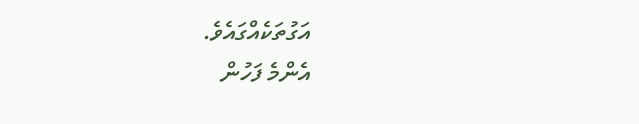އަގުތަކެއްގައެވެ.
އެންމެ ފަހުން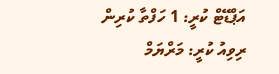އަޕްޑޭޓް ކުރީ: 1 ހަފްތާ ކުރިން
ރިވިއު ކުރީ: މަރްޔަމް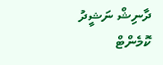ދާނިޝް ނަޝީދު
ކޮމެންޓް